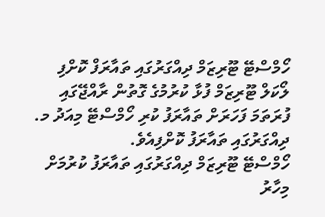ހޯމްސްޓޭ ޓޫރިޒަމް ދިއްގަރުގައި ތައާރަފް ކޮށްފި
ލޯކަލް ޓޫރިޒަމް ފުޅާ ކުރުމުގެ ގޮތުން ރާއްޖޭގައި ފުރަތަމަ ފަހަރަށް ތައާރަފު ކުރި ހޯމްސްޓޭ މިއަދު މ. ދިއްގަރުގައި ތައާރަފު ކޮށްފިއެވެ.
ހޯމްސްޓޭ ޓޫރިޒަމް ދިއްގަރުގައި ތައާރަފު ކުރުމަށް މިހާރު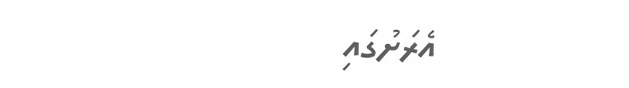އެރަށުގައި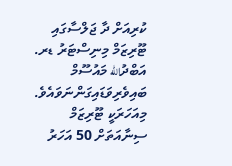ކުރިއަށް ދާ ޖަލްސާގައި ޓޫރިޒަމް މިނިސްޓަރު ޑރ. އަބްދުالله މައުސޫމް ބައިވެރިވަޑައިގަންނަވައެވެ.
މިއަހަރަކީ ޓޫރިޒަމް ސިނާއަތަށް 50 އަހަރު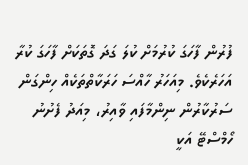ފުރުން ފާހަގަ ކުރުމަށް ކުލަ ގަދަ ގޮތަކަށް ފާހަގަ ކުރާ އަހަރެކެވެ. މިއަހަރު ހާއްސަ ހަރަކާތްތަކެއް ހިންގަން ސަރުކާރުން ނިންމާފައި ވާއިރު، މިއަދު ފެށުނު ހޯމްސްޓޭ އަކީ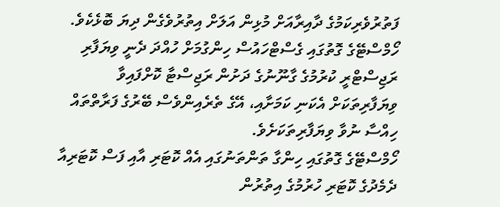ފަތުރުވެރިކަމުގެ ދާއިރާއަށް މުޅިން އަލަށް އިތުރުވެގެން ދިޔަ ބޮޅެކެވެ.
ހޯމްސްޓޭގެ ގޮތުގައި ގެސްޓްހައުސް ހިންގުމަށް ހުއްދަ ދެނީ ވިޔަފާރި ރަޖިސްޓްރީ ކުރުމުގެ ގާނޫނުގެ ދަށުން ރަޖިސްޓާ ކޮށްފައިވާ ވިޔަފާރިތަކަށް އެކަނި ކަމަށާއި، އޭގެ ތެރެއިންވެސް ބޭރުގެ ފަރާތްތައް ހިއްސާ ނުވާ ވިޔަފާރިތަކަށެވެ.
ހޯމްސްޓޭގެ ގޮތުގައި ހިންގާ ތަންތަނުގައި އެއް ކޮޓަރި އާއި ފަސް ކޮޓަރިއާ ދެމެދުގެ ކޮޓަރި ހުރުމުގެ އިތުރުން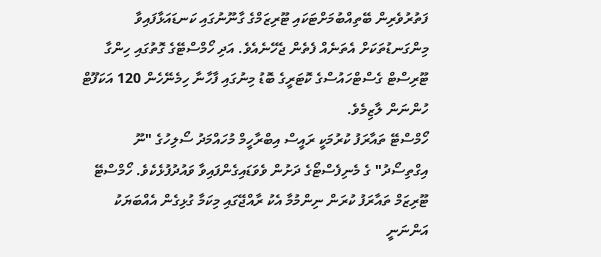ފަތުރުވެރިން ބޭތިއްބުމަށްޓަކައި ޓޫރިޒަމްގެ ގާނޫނުގައި ކަނޑައަޅާފައިވާ މިންގަނޑުތަކަށް އެތަނެއް ފެތެން ޖެހޭނެއެވެ. އަދި ހޯމްސްޓޭގެ ގޮތުގައި ހިންގާ ޓޫރިސްޓް ގެސްޓްހައުސްގެ ކޮޓަރީގެ ބޮޑު މިނުގައި ފާހާނާ ހިމެނޭހެން 120 އަކަފޫޓް ހުންނަން ލާޒިމެވެ.
ހޯމްސްޓޭ ތައާރަފު ކުރުމަކީ ރައީސް އިބްރާހީމް މުހައްމަދު ސޯލިހުގެ "ނޫ އިގްތިސޯދު" ގެ މެނިފެސްޓޯގެ ދަށުން ވެވަޑައިގެންފައިވާ ވައުދުފުޅެކެވެ. ހޯމްސްޓޭ ޓޫރިޒަމް ތައާރަފު ކުރަން ނިންމުމާ އެކު ރާއްޖޭގައި މިކަމާ ގުޅިގެން އެއްބަޔަކު އަންނަނީ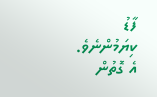ފާޑު ކިޔަމުންނެވެ. އެ ގޮތުން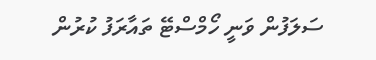ސަލަފުން ވަނީ ހޯމްސްޓޭ ތައާރަފު ކުރުން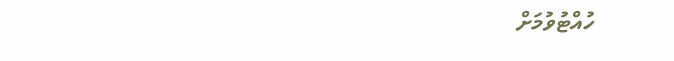ހުއްޓުވުމަށް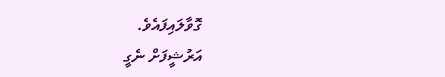ގޮވާލައިފައެވެ.
އަރުޝީފަށް ނެގީ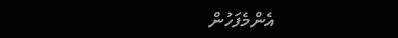އެންމެފަހުން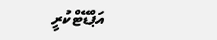އަޕްޑޭޓްކުރީ